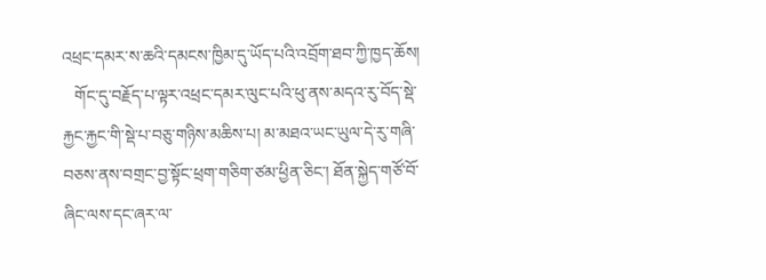འཕྲང་དམར་ས་ཆའི་དམངས་ཁྱིམ་དུ་ཡོད་པའི་འབྲོག་ཐབ་ཀྱི་ཁྱད་ཆོས།
   གོང་དུ་བརྗོད་པ་ལྟར་འཕྲང་དམར་ལུང་པའི་ཕུ་ནས་མདའ་རུ་བོད་སྡེ་རྐྱང་རྐྱང་གི་སྡེ་པ་བཅུ་གཉིས་མཆིས་པ། མ་མཐའ་ཡང་ཡུལ་དེ་རུ་གཞི་བཅས་ནས་བགྲང་བྱ་སྟོང་ཕྲག་གཅིག་ཙམ་ཕྱིན་ཅིང་། ཐོན་སྐྱེད་གཙོ་བོ་ཞིང་ལས་དང་ཞར་ལ་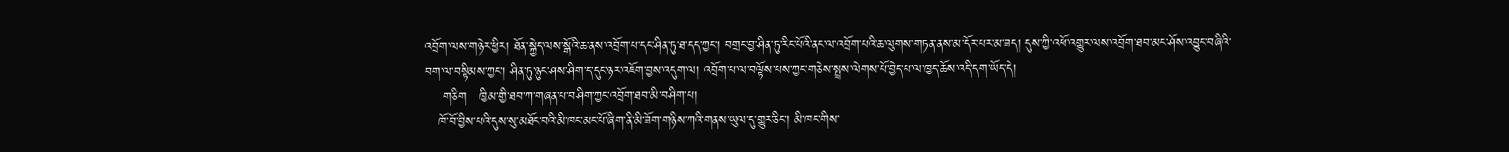འབྲོག་ལས་གཉེར་ཕྱིར། ཐོན་སྐྱེད་ལས་སྒོའི་ཆ་ནས་འབྲོག་པ་དང་ཤིན་ཏུ་ཐ་དད་ཀྱང་། བགྲང་བྱ་ཤིན་ཏུ་རིང་པོའི་ནང་ལ་འབྲོག་པའི་ཆ་ལུགས་གཏན་ནས་མ་དོར་པར་མ་ཟད། དུས་ཀྱི་འཕོ་འགྱུར་ལས་འབྲོག་ཐབ་མང་ཤོས་འབྱུང་བཞིའི་བག་ལ་བསྟིམས་ཀྱང་། ཤིན་ཏུ་ཉུང་ཤས་ཤིག་ད་དུང་ཉར་འཇོག་བྱས་འདུག་ལ། འབྲོག་པ་ལ་བལྟོས་པས་ཀྱང་གཅེས་སྤྲས་ལེགས་པོ་བྱེད་པ་ལ་ཁྱད་ཆོས་འདི་དག་ཡོད་དེ།
    གཅིག   ཁྱིམ་གྱི་ཐབ་ཀ་གཞན་པ་བཤིག་ཀྱང་འབྲོག་ཐབ་མི་བཤིག་པ།
   ཁོ་བོ་བྱིས་པའི་དུས་སུ་མཐོང་བའི་མི་ཁང་མང་པོ་ཞིག་ནི་མི་ཟོག་གཉིས་ཀའི་གནས་ཡུལ་དུ་གྱུར་ཅིང་། མི་ཁང་གིས་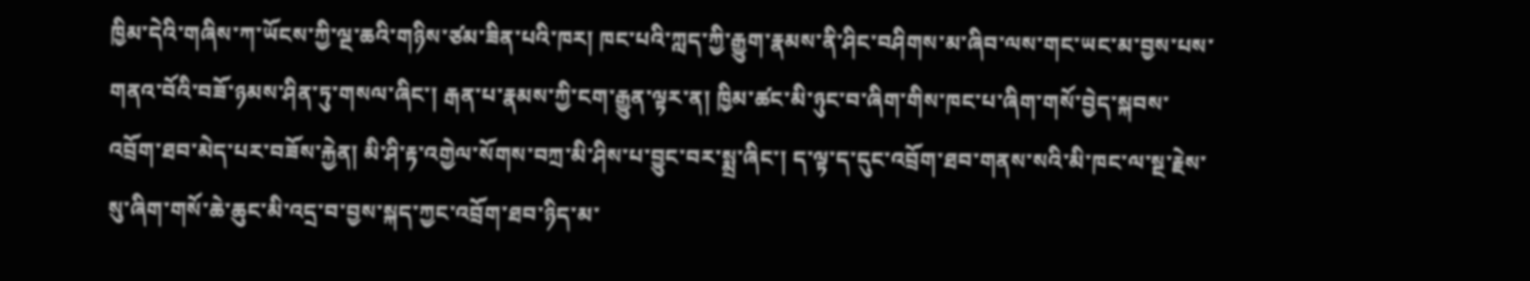ཁྱིམ་དེའི་གཞིས་ཀ་ཡོངས་ཀྱི་ལྔ་ཆའི་གཉིས་ཙམ་ཟིན་པའི་ཁར། ཁང་པའི་ཀླད་ཀྱི་རྒྱུག་རྣམས་ནི་ཤིང་བཤིགས་མ་ཞིབ་ལས་གང་ཡང་མ་བྱས་པས་གནའ་བོའི་བཟོ་ཉམས་ཤིན་ཏུ་གསལ་ཞིང་། རྒན་པ་རྣམས་ཀྱི་ངག་རྒྱུན་ལྟར་ན། ཁྱིམ་ཚང་མི་ཉུང་བ་ཞིག་གིས་ཁང་པ་ཞིག་གསོ་བྱེད་སྐབས་འབྲོག་ཐབ་མེད་པར་བཟོས་རྐྱེན། མི་ཤི་རྟ་འགྱེལ་སོགས་བཀྲ་མི་ཤིས་པ་བྱུང་བར་སྨྲ་ཞིང་། ད་ལྟ་ད་དུང་འབྲོག་ཐབ་གནས་སའི་མི་ཁང་ལ་སྔ་རྗེས་སུ་ཞིག་གསོ་ཆེ་ཆུང་མི་འདྲ་བ་བྱས་སྐད་ཀྱང་འབྲོག་ཐབ་ཉིད་མ་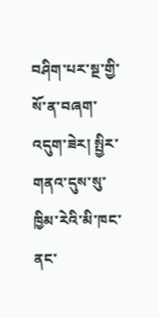བཤིག་པར་སྔ་གྱི་སོ་ན་བཞག་འདུག་ཟེར། སྤྱིར་གནའ་དུས་སུ་ཁྱིམ་རེའི་མི་ཁང་ནང་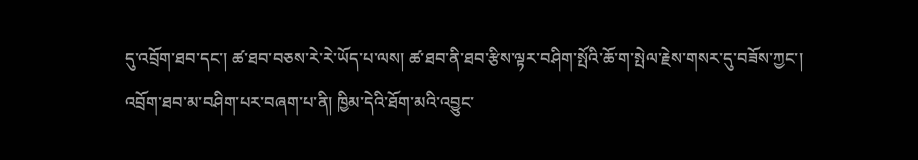དུ་འབྲོག་ཐབ་དང་། ཚ་ཐབ་བཅས་རེ་རེ་ཡོད་པ་ལས། ཚ་ཐབ་ནི་ཐབ་རྩིས་ལྟར་བཤིག་སྤོའི་ཆོ་ག་སྤེལ་རྗེས་གསར་དུ་བཟོས་ཀྱང་། འབྲོག་ཐབ་མ་བཤིག་པར་བཞག་པ་ནི། ཁྱིམ་དེའི་ཐོག་མའི་འབྱུང་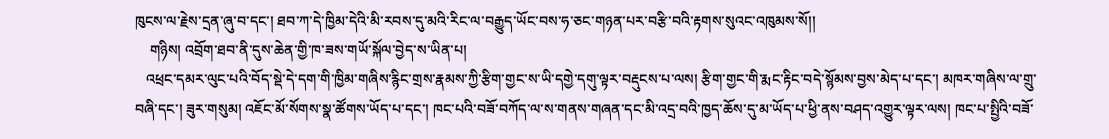ཁུངས་ལ་རྗེས་དྲན་ཞུ་བ་དང་། ཐབ་ཀ་དེ་ཁྱིམ་དེའི་མི་རབས་དུ་མའི་རིང་ལ་བརྒྱུད་ཡོང་བས་ཧ་ཅང་གཉན་པར་བརྩི་བའི་རྟགས་སུའང་འཁུམས་སོ།།
    གཉིས། འབྲོག་ཐབ་ནི་དུས་ཆེན་གྱི་ཁ་ཟས་གཡོ་སྐོལ་བྱེད་ས་ཡིན་པ།
   འཕྲང་དམར་ལུང་པའི་བོད་སྡེ་དེ་དག་གི་ཁྱིམ་གཞིས་རྙིང་གྲས་རྣམས་ཀྱི་རྩིག་གྱང་ས་ཡི་དགྱེ་དགུ་ལྟར་བརྡུངས་པ་ལས། རྩིག་གྱང་གི་རྨང་རྟིང་བདེ་སྙོམས་བྱས་མེད་པ་དང་། མཁར་གཞིས་ལ་གྲུ་བཞི་དང་། ཟུར་གསུམ། འཇོང་མོ་སོགས་སྣ་ཚོགས་ཡོད་པ་དང་། ཁང་པའི་བཟོ་བཀོད་ལ་ས་གནས་གཞན་དང་མི་འདྲ་བའི་ཁྱད་ཆོས་དུ་མ་ཡོད་པ་ཕྱི་ནས་བཤད་འགྱུར་ལྟར་ལས། ཁང་པ་སྤྱིའི་བཟོ་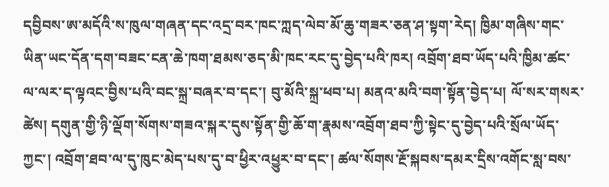དབྱིབས་ཨ་མདོའི་ས་ཁུལ་གཞན་དང་འདྲ་བར་ཁང་ཀླད་ལེབ་མོ་ཆུ་གཟར་ཅན་ཤ་སྟག་རེད། ཁྱིམ་གཞིས་གང་ཡིན་ཡང་དོན་དག་བཟང་ངན་ཆེ་ཁག་ཐམས་ཅད་མི་ཁང་རང་དུ་བྱེད་པའི་ཁར། འབྲོག་ཐབ་ཡོད་པའི་ཁྱིམ་ཚང་ལ་ལར་ད་ལྟའང་བྱིས་པའི་བང་སྐྲ་བཞར་བ་དང་། བུ་མོའི་སྐྲ་ཕབ་པ། མནའ་མའི་བག་སྟོན་བྱེད་པ། ལོ་སར་གསར་ཚེས། དགུན་གྱི་ཉི་ལྡོག་སོགས་གཟའ་སྐར་དུས་སྟོན་གྱི་ཆོ་ག་རྣམས་འབྲོག་ཐབ་ཀྱི་སྟེང་དུ་བྱེད་པའི་སྲོལ་ཡོད་ཀྱང་། འབྲོག་ཐབ་ལ་དུ་ཁུང་མེད་པས་དུ་བ་ཕྱིར་འཕྱུར་བ་དང་། ཚལ་སོགས་རྔོ་སྐབས་དམར་དྲིས་འགོང་སླ་བས་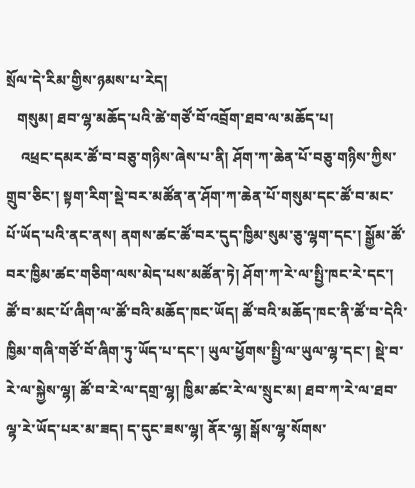སྲོལ་དེ་རིམ་གྱིས་ཉམས་པ་རེད།
   གསུམ། ཐབ་ལྷ་མཆོད་པའི་ཚེ་གཙོ་བོ་འབྲོག་ཐབ་ལ་མཆོད་པ།
    འཕྲང་དམར་ཚོ་བ་བཅུ་གཉིས་ཞེས་པ་ནི། ཤོག་ཀ་ཆེན་པོ་བཅུ་གཉིས་ཀྱིས་གྲུབ་ཅིང་། སྟག་རིག་སྡེ་བར་མཚོན་ན་ཤོག་ཀ་ཆེན་པོ་གསུམ་དང་ཚོ་བ་མང་པོ་ཡོད་པའི་ནང་ནས། ནགས་ཚང་ཚོ་བར་དུད་ཁྱིམ་སུམ་ཅུ་ལྷག་དང་། སྒྱོམ་ཚོ་བར་ཁྱིམ་ཚང་གཅིག་ལས་མེད་པས་མཚོན་ཏེ། ཤོག་ཀ་རེ་ལ་སྤྱི་ཁང་རེ་དང་། ཚོ་བ་མང་པོ་ཞིག་ལ་ཚོ་བའི་མཆོད་ཁང་ཡོད། ཚོ་བའི་མཆོད་ཁང་ནི་ཚོ་བ་དེའི་ཁྱིམ་གཞི་གཙོ་བོ་ཞིག་ཏུ་ཡོད་པ་དང་། ཡུལ་ཕྱོགས་སྤྱི་ལ་ཡུལ་ལྷ་དང་། སྡེ་བ་རེ་ལ་སྐྱེས་ལྷ། ཚོ་བ་རེ་ལ་དགྲ་ལྷ། ཁྱིམ་ཚང་རེ་ལ་སྲུང་མ། ཐབ་ཀ་རེ་ལ་ཐབ་ལྷ་རེ་ཡོད་པར་མ་ཟད། ད་དུང་ཟས་ལྷ། ནོར་ལྷ། སྒོས་ལྷ་སོགས་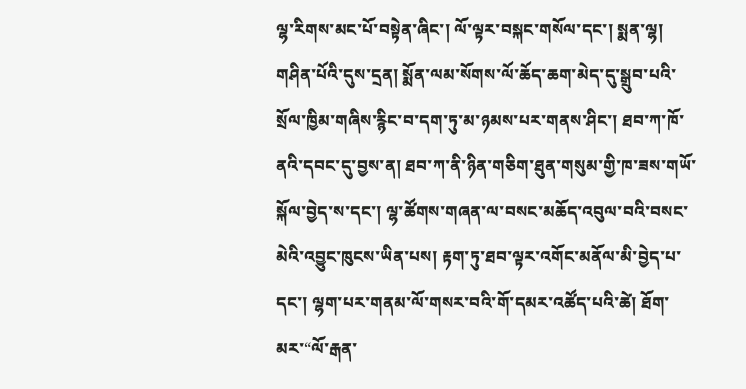ལྷ་རིགས་མང་པོ་བསྟེན་ཞིང་། ལོ་ལྟར་བསྐང་གསོལ་དང་། སྨན་ལྷ། གཤིན་པོའི་དུས་དྲན། སྨོན་ལམ་སོགས་ལོ་ཆོད་ཆག་མེད་དུ་སྒྲུབ་པའི་སྲོལ་ཁྱིམ་གཞིས་རྙིང་བ་དག་ཏུ་མ་ཉམས་པར་གནས་ཤིང་། ཐབ་ཀ་ཁོ་ནའི་དབང་དུ་བྱས་ན། ཐབ་ཀ་ནི་ཉིན་གཅིག་ཐུན་གསུམ་གྱི་ཁ་ཟས་གཡོ་སྐོལ་བྱེད་ས་དང་། ལྷ་ཚོགས་གཞན་ལ་བསང་མཆོད་འབུལ་བའི་བསང་མེའི་འབྱུང་ཁུངས་ཡིན་པས། རྟག་ཏུ་ཐབ་ལྟར་འགོང་མནོལ་མི་བྱེད་པ་དང་། ལྷག་པར་གནམ་ལོ་གསར་བའི་གོ་དམར་འཚོད་པའི་ཚེ། ཐོག་མར་“ལོ་རྒན་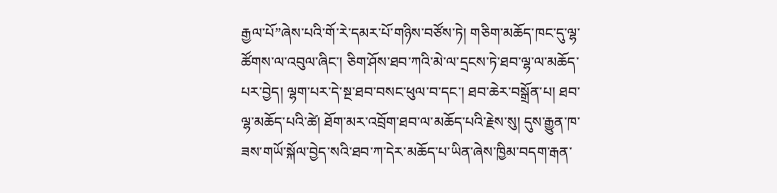རྒྱལ་པོ”ཞེས་པའི་གོ་རེ་དམར་པོ་གཉིས་བཙོས་ཏེ། གཅིག་མཆོད་ཁང་དུ་ལྷ་ཚོགས་ལ་འབུལ་ཞིང་། ཅིག་ཤོས་ཐབ་ཀའི་མེ་ལ་དྲངས་ཏེ་ཐབ་ལྷ་ལ་མཆོད་པར་བྱེད། ལྷག་པར་དེ་སྔ་ཐབ་བསང་ཕུལ་བ་དང་། ཐབ་ཆེར་བསྒྲོན་པ། ཐབ་ལྷ་མཆོད་པའི་ཚེ། ཐོག་མར་འབྲོག་ཐབ་ལ་མཆོད་པའི་རྗེས་སུ། དུས་རྒྱུན་ཁ་ཟས་གཡོ་སྐོལ་བྱེད་སའི་ཐབ་ཀ་དེར་མཆོད་པ་ཡིན་ཞེས་ཁྱིམ་བདག་རྒན་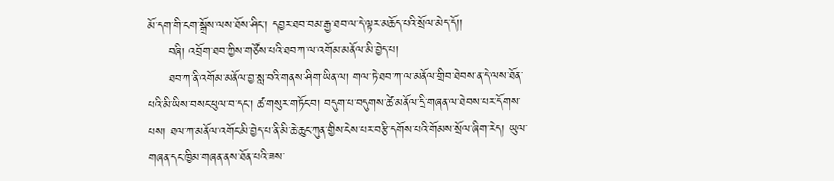མོ་དག་གི་ངག་སྒྲོས་ལས་ཐོས་ཤིང་། དབྱར་ཐབ་བམ་རྒྱ་ཐབ་ལ་དེ་ལྟར་མཆོད་པའི་སྲོལ་མེད་དོ།།
     བཞི། འབྲོག་ཐབ་ཀྱིས་གཙོས་པའི་ཐབ་ཀ་ལ་འགོམ་མནོལ་མི་བྱེད་པ།
     ཐབ་ཀ་ནི་འགོམ་མནོལ་བྱ་སླ་བའི་གནས་ཤིག་ཡིན་ལ། གལ་ཏེ་ཐབ་ཀ་ལ་མནོལ་གྲིབ་ཐེབས་ན་དེ་ལས་ཐོན་པའི་མི་ཡིས་བསང་ཕུལ་བ་དང་། ཚ་གསུར་གཏོང་བ། བདུག་པ་བདུགས་ཚེ་མནོལ་དྲི་གཞན་ལ་ཐེབས་པར་དོགས་པས། ཐལ་ཀ་མནོལ་འགོང་མི་བྱེད་པ་ནི་མི་ཆེ་ཆུང་ཀུན་གྱིས་ངེས་པར་བརྩི་དགོས་པའི་གོམས་སྲོལ་ཞིག་རེད། ཡུལ་གཞན་དང་ཁྱིམ་གཞན་ནས་ཐོན་པའི་ཟས་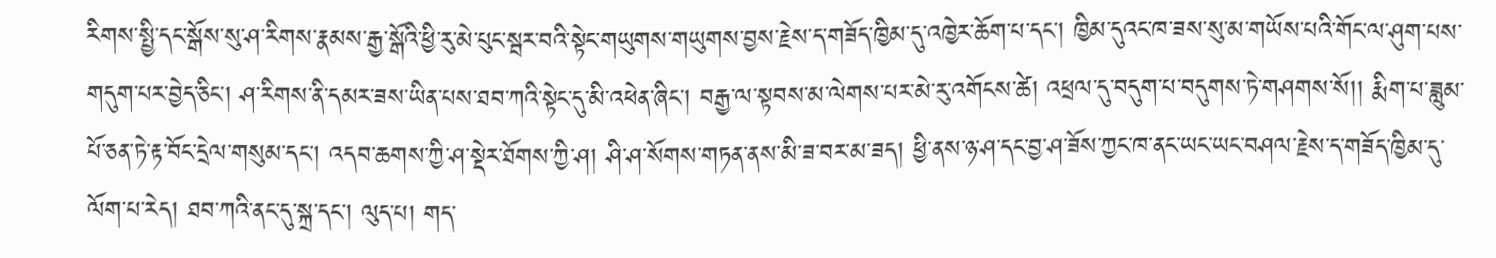རིགས་སྤྱི་དང་སྒོས་སུ་ཤ་རིགས་རྣམས་རྒྱ་སྒོའི་ཕྱི་རུ་མེ་པུང་སྦར་བའི་སྟེང་གཡུགས་གཡུགས་བྱས་རྗེས་ད་གཟོད་ཁྱིམ་དུ་འཁྱེར་ཆོག་པ་དང་། ཁྱིམ་དུའང་ཁ་ཟས་སུ་མ་གཡོས་པའི་གོང་ལ་ཤུག་པས་གདུག་པར་བྱེད་ཅིང་། ཤ་རིགས་ནི་དམར་ཟས་ཡིན་པས་ཐབ་ཀའི་སྟེང་དུ་མི་འཕེན་ཞིང་། བརྒྱ་ལ་སྟབས་མ་ལེགས་པར་མེ་རུ་འགོངས་ཚེ། འཕྲལ་དུ་བདུག་པ་བདུགས་ཏེ་གཤགས་སོ།། རྨིག་པ་ཟླུམ་པོ་ཅན་ཏེ་རྟ་བོང་དྲེལ་གསུམ་དང་། འདབ་ཆགས་ཀྱི་ཤ་སྡེར་ཐོགས་ཀྱི་ཤ། ཤི་ཤ་སོགས་གཏན་ནས་མི་ཟ་བར་མ་ཟད། ཕྱི་ནས་ཉ་ཤ་དང་བྱ་ཤ་ཟོས་ཀྱང་ཁ་ནང་ཡང་ཡང་བཤལ་རྗེས་ད་གཟོད་ཁྱིམ་དུ་ལོག་པ་རེད། ཐབ་ཀའི་ནང་དུ་སྐྲ་དང་། ལུད་པ། གད་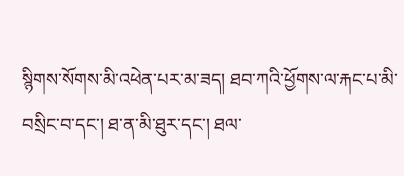སྙིགས་སོགས་མི་འཕེན་པར་མ་ཟད། ཐབ་ཀའི་ཕྱོགས་ལ་རྐང་པ་མི་བསྲིང་བ་དང་། ཐ་ན་མི་ཐུར་དང་། ཐལ་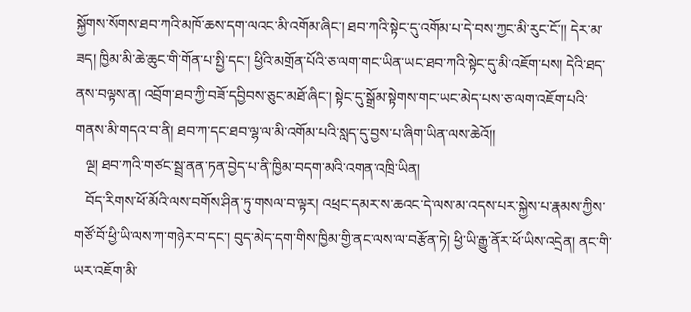སྐྱོགས་སོགས་ཐབ་ཀའི་མཁོ་ཆས་དག་ལའང་མི་འགོམ་ཞིང་། ཐབ་ཀའི་སྟེང་དུ་འགོམ་པ་དེ་བས་ཀྱང་མི་རུང་ངོ་།། དེར་མ་ཟད། ཁྱིམ་མི་ཆེ་ཆུང་གི་གོན་པ་སྤྱི་དང་། ཕྱིའི་མགྲོན་པོའི་ཅ་ལག་གང་ཡིན་ཡང་ཐབ་ཀའི་སྟེང་དུ་མི་འཇོག་པས། དེའི་ཐད་ནས་བལྟས་ན། འབྲོག་ཐབ་ཀྱི་བཟོ་དབྱིབས་ཅུང་མཐོ་ཞིང་། སྟེང་དུ་སྒྲོམ་སྟེགས་གང་ཡང་མེད་པས་ཅ་ལག་འཇོག་པའི་གནས་མི་གདའ་བ་ནི། ཐབ་ཀ་དང་ཐབ་ལྷ་ལ་མི་འགོམ་པའི་སླད་དུ་བྱས་པ་ཞིག་ཡིན་ལས་ཆེའོ།།
   ལྔ། ཐབ་ཀའི་གཙང་སྦྲ་ནན་ཏན་བྱེད་པ་ནི་ཁྱིམ་བདག་མའི་འགན་འཁྲི་ཡིན།
   བོད་རིགས་ཕོ་མོའི་ལས་བགོས་ཤིན་ཏུ་གསལ་བ་ལྟར། འཕྲང་དམར་ས་ཆའང་དེ་ལས་མ་འདས་པར་སྐྱེས་པ་རྣམས་ཀྱིས་གཙོ་བོ་ཕྱི་ཡི་ལས་ཀ་གཉེར་བ་དང་། བུད་མེད་དག་གིས་ཁྱིམ་གྱི་ནང་ལས་ལ་བརྩོན་ཏེ། ཕྱི་ཡི་རྒྱུ་ནོར་ཕོ་ཡིས་འདྲེན། ནང་གི་ཡར་འཇོག་མི་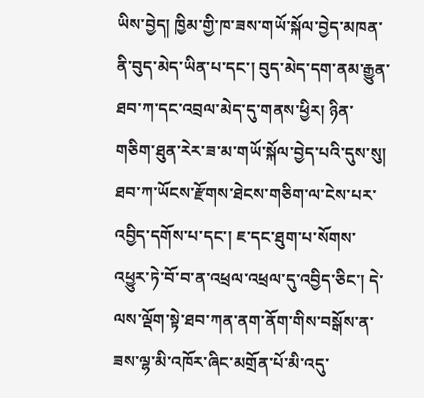ཡིས་བྱེད། ཁྱིམ་གྱི་ཁ་ཟས་གཡོ་སྐོལ་བྱེད་མཁན་ནི་བུད་མེད་ཡིན་པ་དང་། བུད་མེད་དག་ནམ་རྒྱུན་ཐབ་ཀ་དང་འབྲལ་མེད་དུ་གནས་ཕྱིར། ཉིན་གཅིག་ཐུན་རེར་ཟ་མ་གཡོ་སྐོལ་བྱེད་པའི་དུས་སུ། ཐབ་ཀ་ཡོངས་རྫོགས་ཐེངས་གཅིག་ལ་ངེས་པར་འབྱིད་དགོས་པ་དང་། ཇ་དང་ཐུག་པ་སོགས་འཕྱུར་ཏེ་བོ་བ་ན་འཕྲལ་འཕྲལ་དུ་འབྱིད་ཅིང་། དེ་ལས་ལྡོག་སྟེ་ཐབ་ཀན་ནག་ནོག་གིས་བསྒོས་ན་ཟས་ལྷ་མི་འཁོར་ཞིང་མགྲོན་པོ་མི་འདུ་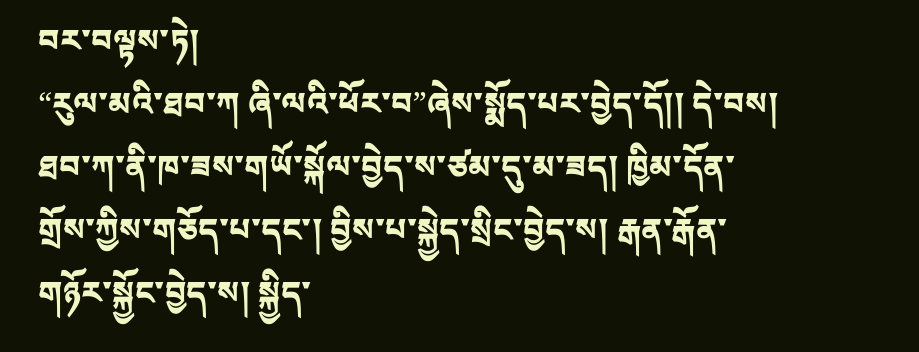བར་བལྟས་ཏེ།
“རུལ་མའི་ཐབ་ཀ ཞི་ལའི་ཕོར་བ”ཞེས་སྨོད་པར་བྱེད་དོ།། དེ་བས། ཐབ་ཀ་ནི་ཁ་ཟས་གཡོ་སྐོལ་བྱེད་ས་ཙམ་དུ་མ་ཟད། ཁྱིམ་དོན་གྲོས་ཀྱིས་གཅོད་པ་དང་། བྱིས་པ་སྐྱེད་སྲིང་བྱེད་ས། རྒན་རྒོན་གཉོར་སྐྱོང་བྱེད་ས། སྐྱིད་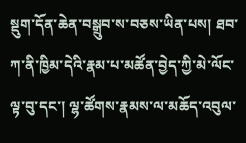སྡུག་དོན་ཆེན་བསྒྲུབ་ས་བཅས་ཡིན་པས། ཐབ་ཀ་ནི་ཁྱིམ་དེའི་རྣམ་པ་མཚོན་བྱེད་ཀྱི་མེ་ལོང་ལྟ་བུ་དང་། ལྷ་ཚོགས་རྣམས་ལ་མཆོད་འབུལ་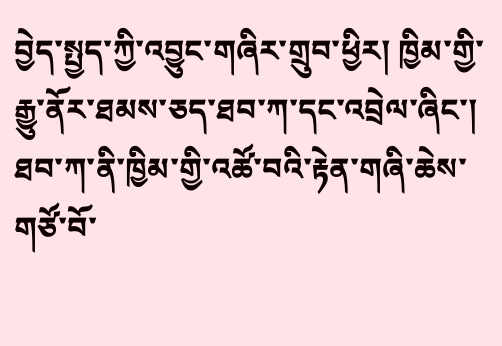བྱེད་སྤྱད་ཀྱི་འབྱུང་གཞིར་གྲུབ་ཕྱིར། ཁྱིམ་གྱི་རྒྱུ་ནོར་ཐམས་ཅད་ཐབ་ཀ་དང་འབྲེལ་ཞིང་། ཐབ་ཀ་ནི་ཁྱིམ་གྱི་འཚོ་བའི་རྟེན་གཞི་ཆེས་གཙོ་བོ་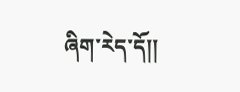ཞིག་རེད་དོ།།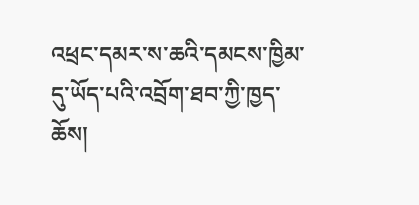འཕྲང་དམར་ས་ཆའི་དམངས་ཁྱིམ་དུ་ཡོད་པའི་འབྲོག་ཐབ་ཀྱི་ཁྱད་ཆོས།